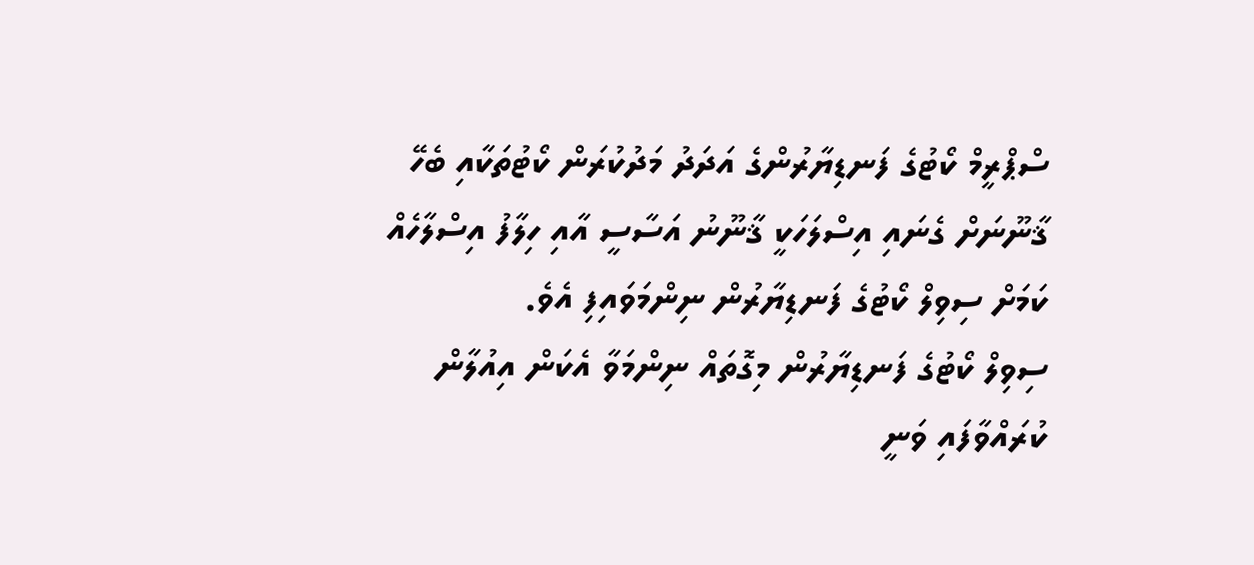ސްޕްރީމް ކޯޓުގެ ފަނޑިޔާރުންގެ އަދަދު މަދުކުރަން ކޯޓުތަކާއި ބެހޭ ޤާނޫނަށް ގެނައި އިސްލަހަކީ ޤާނޫނު އަސާސީ އާއި ހިލާފު އިސްލާހެއް ކަމަށް ސިވިލް ކޯޓުގެ ފަނޑިޔާރުން ނިންމަވައިފި އެވެ.
ސިވިލް ކޯޓުގެ ފަނޑިޔާރުން މިގޮތައް ނިންމަވާ އެކަން އިއުލާން ކުރައްވާފައި ވަނީ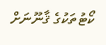ކޯޓުތަކުގެ ޤާނޫނަށް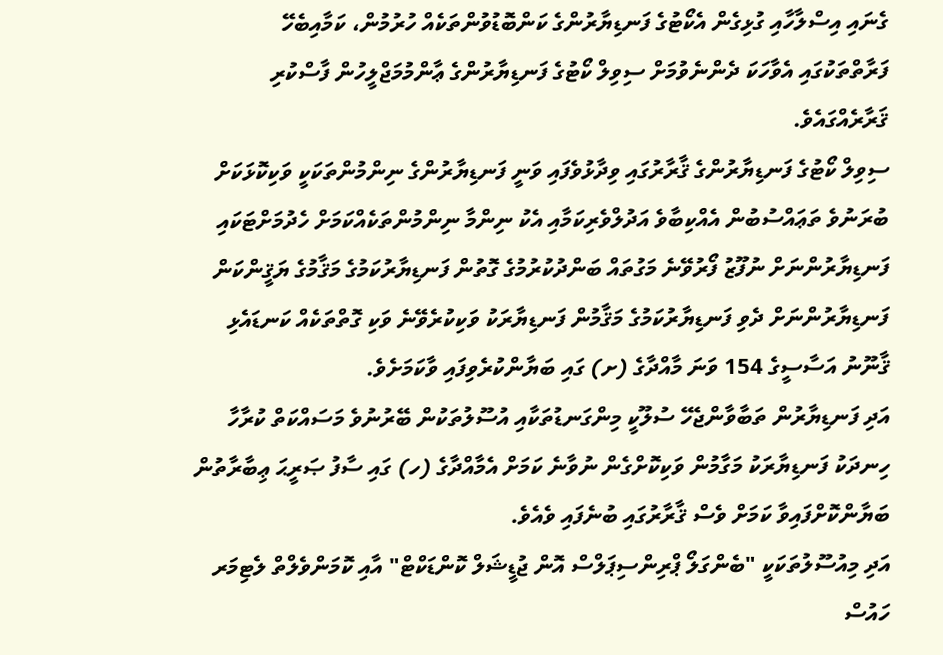ގެނައި އިސްލާހާއި ގުޅިގެން އެކޯޓުގެ ފަނޑިޔާރުންގެ ކަންބޮޑުވުންތަކެއް ހުރުމުން، ކަމާއިބެހޭ ފަރާތްތަކުގައި އެވާހަކަ ދެންނެވުމަށް ސިވިލް ކޯޓުގެ ފަނޑިޔާރުންގެ ޢާންމުމަޖްލީހުން ފާސްކުރި ޤަރާރެއްގައެވެ.
ސިވިލް ކޯޓުގެ ފަނޑިޔާރުންގެ ޤާރާރުގައި ވިދާޅުވެފައި ވަނީ ފަނޑިޔާރުންގެ ނިންމުންތަކަކީ ވަކިކޮޅަކަށް ބުރަނުވެ ތަޢައްސުބުން އެއްކިބާވެ އަދުލްވެރިކަމާއި އެކު ނިންމާ ނިންމުންތަކެއްކަމަށް ހެދުމަށްޓަކައި ފަނޑިޔާރުންނަށް ނުފޫޒު ފޯރުވޭނެ މަގުތައް ބަންދުކުރުމުގެ ގޮތުން ފަނޑިޔާރުކަމުގެ މަޤާމުގެ ޔަޤީންކަން ފަނޑިޔާރުންނަށް ދެވި ފަނޑިޔާރުކަމުގެ މަޤާމުން ފަނޑިޔާރަކު ވަކިކުރެވޭނެ ވަކި ގޮތްތަކެއް ކަނޑައެޅި ޤާނޫނު އަސާސީގެ 154 ވަނަ މާއްދާގެ (ށ) ގައި ބަޔާންކުރެވިފައި ވާކަމަށެވެ.
އަދި ފަނޑިޔާރުން ތަބާވާންޖެހޭ ސުލޫކީ މިންގަނޑުތަކާއި އުސޫލުތަކުން ބޭރުނުވެ މަސައްކަތް ކުރާހާ ހިނދަކު ފަނޑިޔާރަކު މަގާމުން ވަކިކޮށްގެން ނުވާނެ ކަމަށް އެމާއްދާގެ (ހ) ގައި ސާފު ޞަރީޙަ ޢިބާރާތުން ބަޔާންކޮށްފައިވާ ކަމަށް ވެސް ޤާރާރުގައި ބުނެފައި ވެއެވެ.
އަދި މިއުސޫލުތަކަކީ "ބެންގަލޯ ޕްރިންސިޕަލްސް އޮން ޖުޑީޝަލް ކޮންޑަކްޓް" އާއި ކޮމަންވެލްތް ލެޓިމަރ ހައުސް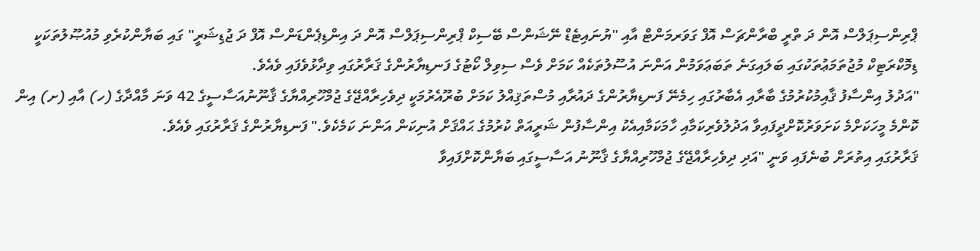ޕްރިންސިޕަލްސް އޮން ދަ ތްރީ ބްރާންޗަސް އޮފް ގަވަރމަންޓް އާއި "ޔުނައިޓެޑް ނޭޝަންސް ބޭސިކް ޕްރިންސިޕަލްސް އޮން ދަ އިންޑިޕެންޑަންސް އޮފް ދަ ޖުޑިޝަރީ" ގައި ބަޔާންކުރެވި މުއުޞޫލުތަކަކީ ޑިމޮކްރަޓިކް މުޖުތަމަޢުތަކުގައި ބަލައިގަނެ ތަބަޢަވަމުން އަންނަ އުސޫލުތަކެއް ކަމަށް ވެސް ސިވިލް ކޯޓުގެ ފަނޑިޔާރުންގެ ޤަރާރުގައި ވިދާޅުވެފައި ވެއެވެ.
"އަދުލު އިންސާފު ޤާއިމުކުރުމުގެ ބާރާއި އެބާރުގައި ހިމެނޭ ފަނޑިޔާރުންގެ ދައުރާއި މުސްތަޤިއްލު ކަމަށް ބުރޫއެރުމަކީ ދިވެހިރާއްޖޭގެ ޖުމްހޫރިއްޔާގެ ޤާނޫނުއަސާސީގެ 42 ވަނަ މާއްދާގެ (ހ) އާއި (ށ) އިން ކޮންމެ މީހަކަށްމެ ކަށަވަރުކޮށްދީފައިވާ އަދުލުވެރިކަމާއި ހާމަކަމާއިއެކު އިންސާފުން ޝަރީއަތް ކުރުމުގެ ޙައްޤަށް އުނިކަން އަންނަ ކަމެކެވެ." ފަނޑިޔާރުންގެ ޤަރާރުގައި ވެއެވެ.
ޤަރާރުގައި އިތުރަށް ބުނެފައި ވަނީ "އަދި ދިވެހިރާއްޖޭގެ ޖުމްހޫރިއްޔާގެ ޤާނޫނު އަސާސީގައި ބަޔާންކޮށްފައިވާ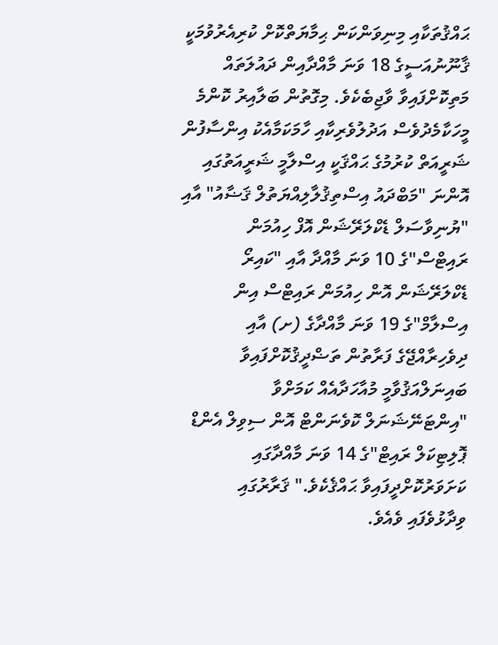ޙައްޤުތަކާއި މިނިވަންކަން ޙިމާޔަތްކޮށް ކުރިއެރުވުމަކީ ޤާނޫނުއަސީގެ 18 ވަނަ މާއްދާއިން ދައުލަތައް މަތިކޮށްފައިވާ ވާޖިބެކެވެ. މިގޮތުން ބަލާއިރު ކޮންމެ މީހަކާމެދުވެސް އަދުލުވެރިކާއި ހާމަކަމާއެކު އިންސާފުން ޝަރީއަތް ކުރުމުގެ ޙައްޤަކީ އިސްލާމީ ޝަރީއަތުގައި އޮންނަ "މަބްދައު އިސްތިޤުލާލިއްޔަތުލް ޤަޟާއު" އާއި "ޔުނިވާސަލް ޑެކްލަރޭޝަން އޮފް ހިއުމަން ރައިޓްސް"ގެ 10 ވަނަ މާއްދާ އާއި "ކައިރޯ ޑެކްލަރޭޝަން އޮން ހިއުމަން ރައިޓްސް އިން އިސްލާމް"ގެ 19 ވަނަ މާއްދާގެ (ށ) އާއި ދިވެހިރާއްޖޭގެ ފަރާތުން ތަޟްދީޤުކޮށްފައިވާ ބައިނަލްއަޤުވާމީ މުއާހަދާއެއް ކަމަށްވާ "އިންޓަނޭޝަނަލް ކޮވެނަންޓް އޮން ސިވިލް އެންޑް ޕޮލިޓިކަލް ރައިޓް"ގެ 14 ވަނަ މާއްދާގައި ކަށަވަރުކޮށްދީފައިވާ ޙައްޤެކެވެ." ޤަރާރުގައި ވިދާޅުވެފައި ވެއެވެ.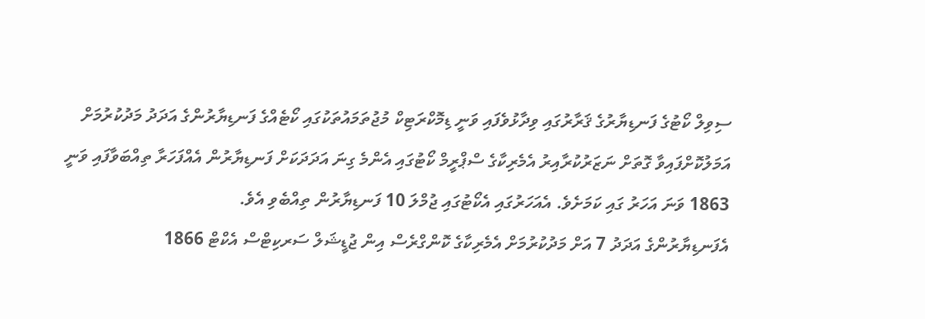ސިވިލް ކޯޓުގެ ފަނޑިޔާރުގެ ޤަރާރުގައި ވިދާޅުވެފައި ވަނީ ޑިމޮކްރަޓިކް މުޖުތަމައުތަކުގައި ކޯޓެއްގެ ފަނޑިޔާރުންގެ އަދަދު މަދުކުރުމަށް އަމަލުކޮށްފައިވާ ގޮތަށް ނަޒަރުކުރާއިރު އެމެރިކާގެ ސްޕްރީމް ކޯޓުގައި އެންމެ ގިނަ އަދަދަކަށް ފަނޑިޔާރުން އެއްފަހަރާ ތިއްބަވާފައި ވަނީ 1863 ވަނަ އަހަރު ގައި ކަމަށެވެ. އެއަހަރުގައި އެކޯޓުގައި ޖުމްލަ 10 ފަނޑިޔާރުން ތިއްބެވި އެވެ.
އެފަނޑިޔާރުންގެ އަދަދު 7 އަށް މަދުކުރުމަށް އެމެރިކާގެ ކޮންގްރެސް އިން ޖުޑީޝަލް ސަރކިޓްސް އެކްޓް 1866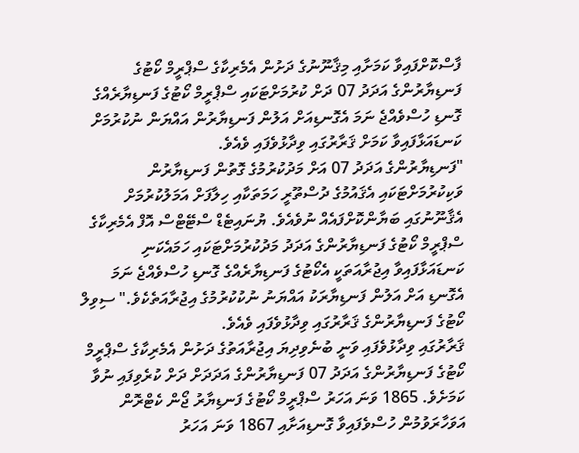ފާސްކޮށްފައިވާ ކަމަށާއި މިޤާނޫނުގެ ދަށުން އެމެރިކާގެ ސްޕްރީމް ކޯޓުގެ ފަނޑިޔާރުންގެ އަދަދު 07 ދަށް ކުރުމަށްޓަކައި ސްޕްރީމް ކޯޓުގެ ފަނޑިޔާރެއްގެ ގޮނޑި ހުސްވެއްޖެ ނަމަ އެގޮނޑިއަށް އަލުން ފަނޑިޔާރުން އައްޔަން ނުކުރުމަށް ކަނޑައަޅާފައިވާ ކަމަށް ޤަރާރުގައި ވިދާޅުވެފައި ވެއެވެ.
"ފަނޑިޔާރުންގެ އަދަދު 07 އަށް މަދުކުރުމުގެ ގޮތުން ފަނޑިޔާރުން ވަކިކުރުމަށްޓަކައި އެޤައުމުގެ ދުސްތޫރީ ހަމަތަކާއި ހިލާފަށް އަމަލުކުރުމަށް އެޤާނޫނުގައި ބަޔާންކޮށްފައެއް ނުވެއެވެ. ޔުނައިޓެޑް ސްޓޭޓްސް އޮފް އެމެރިކާގެ ސްޕްރީމް ކޯޓުގެ ފަނޑިޔާރުންގެ އަދަދު މަދުކުރުމަށްޓަކައި ހަމައެކަނި ކަނޑައަޅާފައިވާ އިޖުރާއަތަކީ އެކޯޓުގެ ފަނޑިޔާރެއްގެ ގޮނޑި ހުސްވެއްޖެ ނަމަ އެގޮނޑި އަށް އަލުން ފަނޑިޔާރަކު އައްޔަނު ނުކުކުރުމުގެ އިޖުރާއަތެކެވެ." ސިވިލް ކޯޓުގެ ފަނޑިޔާރުންގެ ޤަރާރުގައި ވިދާޅުވެފައި ވެއެވެ.
ޤަރާރުގައި ވިދާޅުވެފައި ވަނީ ބުނެވިދިޔަ އިޖުރާއަތުގެ ދަށުން އެމެރިކާގެ ސްޕްރީމް ކޯޓުގެ ފަނޑިޔާރުންގެ އަދަދު 07 ފަނޑިޔާރުންގެ އަދަދަށް ދަށް ކުރެވިފައި ނުވާ ކަމަށެވެ. 1865 ވަނަ އަހަރު ސްޕްރީމް ކޯޓުގެ ފަނޑިޔާރު ޖޯން ކެޓްރޮން އަވަހާރަވުމުން ހުސްވެފައިވާ ގޮނޑިއަށާއި 1867 ވަނަ އަހަރު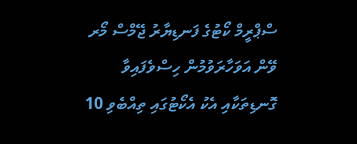ސްޕްރީމް ކޯޓުގެ ފަނޑިޔާރު ޖޭމްސް މޯރ ވޭން އަވަހާރަވުމުން ހިސްވެފައިވާ ގޮނޑިތަކާއި އެކު އެކޯޓުގައި ތިއްބެވި 10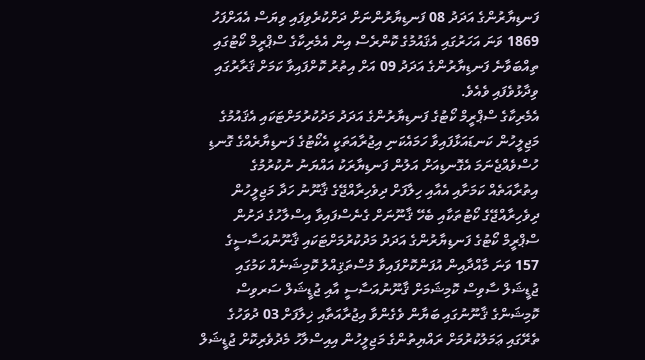ފަނޑިޔާރުންގެ އަދަދު 08 ފަނޑިޔާރުންނަށް ދަށްކުރެވިފައި ވިޔަސް އެއަށްފަހު 1869 ވަނަ އަހަރުގައި އެޤައުމުގެ ކޮންރެސް އިން އެމެރިކާގެ ސްޕްރީމް ކޯޓުގައި ތިއްބަވާނެ ފަނޑިޔާރުންގެ އަދަދު 09 އަށް އިތުރު ކޮށްފައިވާ ކަމަށް ޤަރާރުގައި ވިދާޅުވެފައި ވެއެވެ.
އެމެރިކާގެ ސްޕްރީމް ކޯޓުގެ ފަނޑިޔާރުންގެ އަދަދު މަދުކުރުމަށްޓަކައި އެޤައުމުގެ މަޖިލީހުން ކަނޑައަޅާފައިވާ ހަމައެކަނި އިޖުރާއަތަކީ އެކޯޓުގެ ފަނޑިޔާރެއްގެ ގޮނޑި ހުސްވެއްޖެނަމަ އެގޮނޑިއަށް އަލުން ފަނޑިޔާރަކު އައްޔަނު ނުކުރުމުގެ އިތުރާއަތެއް ކަމަށާއި އެއާއި ހިލާފަށް ދިވެހިރާއްޖޭގެ ޤާނޫނު ހަދާ މަޖިލީހުން ދިވެހިރާއްޖޭގެ ކޯޓުތަކާއި ބެހޭ ޤާނޫނަށް ގެނެސްފައިވާ އިސްލާހުގެ ދަށުން ސްޕްރީމް ކޯޓުގެ ފަނޑިޔާރުންގެ އަދަދު މަދުކުރުމަށްޓަކައި ޤާނޫނުއަސާސީގެ 157 ވަނަ މާއްދާއިން އުފަންކޮށްފައިވާ މުސްތަޤިއްލު ކޮމިޝަނެއް ކަމުގައި ޖުޑީޝަލް ސާވިސް ކޮމިޝަމަށް ޤާނޫނުއަސާސީ އާއި ޖުޑީޝަލް ސަރވިސް ކޮމިޝަންގެ ޤާނޫނުގައި ބަޔާން ވެގެންވާ އިޖުރާއަތާއި ޚިލާފަށް 03 ދުވަހުގެ ތެރޭގައި ޢަމަލުކުރުމަށް ރައްޔިތުންގެ މަޖިލީހުން އިއިސްލާހު މެދުވެރިކޮށް ޖުޑީޝަލް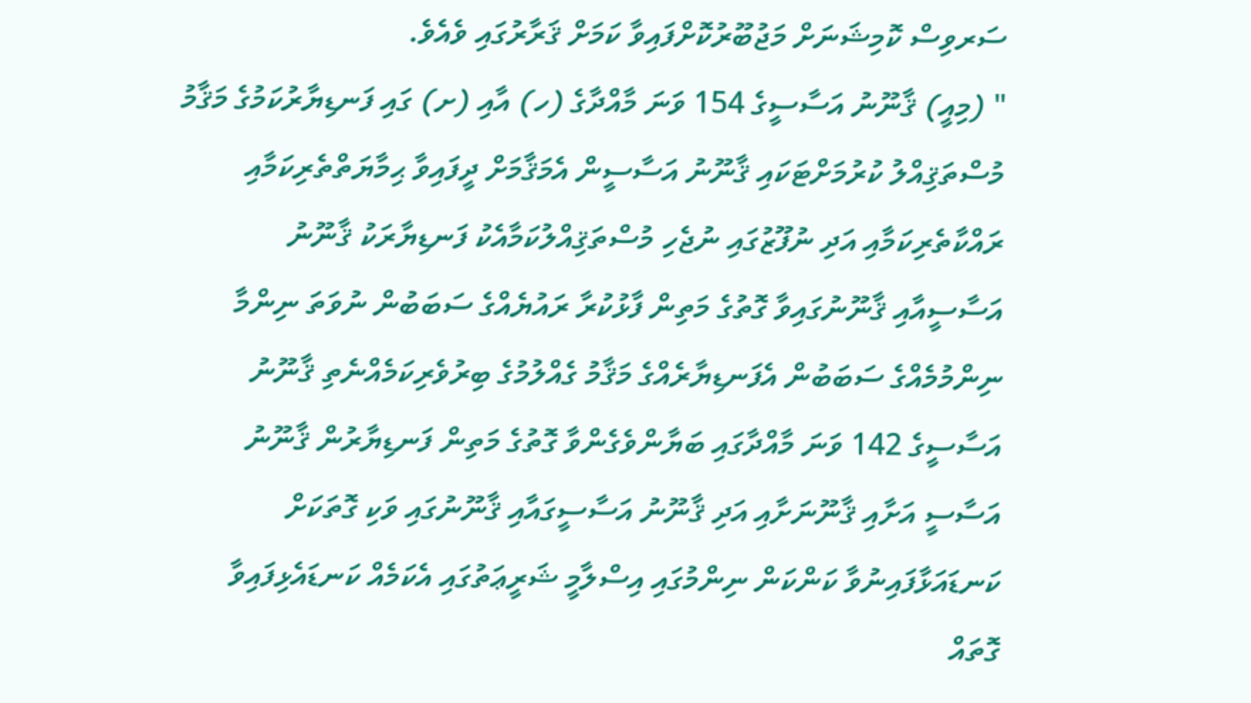ސަރވިސް ކޮމިޝަނަށް މަޖުބޫރުކޮށްފައިވާ ކަމަށް ޤަރާރުގައި ވެއެވެ.
" (މިއީ) ޤާނޫނު އަސާސީގެ 154 ވަނަ މާއްދާގެ (ހ) އާއި (ށ) ގައި ފަނޑިޔާރުކަމުގެ މަޤާމު މުސްތަޤިއްލު ކުރުމަށްޓަކައި ޤާނޫނު އަސާސީން އެމަޤާމަށް ދީފައިވާ ޙިމާޔަތްތެރިކަމާއި ރައްކާތެރިކަމާއި އަދި ނުފޫޒުގައި ނުޖެހި މުސްތަޤިއްލުކަމާއެކު ފަނޑިޔާރަކު ޤާނޫނު އަސާސީއާއި ޤާނޫނުގައިވާ ގޮތުގެ މަތިން ފާޅުކުރާ ރައުޔެއްގެ ސަބަބުން ނުވަތަ ނިންމާ ނިންމުމެއްގެ ސަބަބުން އެފަނޑިޔާރެއްގެ މަޤާމު ގެއްލުމުގެ ބިރުވެރިކަމެއްނެތި ޤާނޫނު އަސާސީގެ 142 ވަނަ މާއްދާގައި ބަޔާންވެގެންވާ ގޮތުގެ މަތިން ފަނޑިޔާރުން ޤާނޫނު އަސާސީ އަށާއި ޤާނޫނަށާއި އަދި ޤާނޫނު އަސާސީގައާއި ޤާނޫނުގައި ވަކި ގޮތަކަށް ކަނޑައަޅާފައިނުވާ ކަންކަން ނިންމުގައި އިސްލާމީ ޝަރީޢަތުގައި އެކަމެއް ކަނޑައެޅިފައިވާ ގޮތައް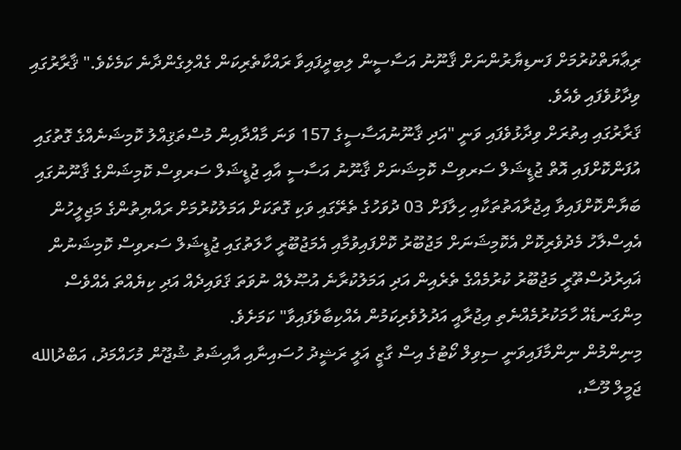ރިޢާޔަތްކުރުމަށް ފަނޑިޔާރުންނަށް ޤާނޫނު އަސާސީން ލިބިދީފައިވާ ރައްކާތެރިކަން ގެއްލިގެންދާނެ ކަމެކެވެ." ޤާރާރުގައި ވިދާޅުވެފައި ވެއެވެ.
ޤަރާރުގައި އިތުރަށް ވިދާޅުވެފައި ވަނީ "އަދި ޤާނޫނުއަސާސީގެ 157 ވަނަ މާއްދާއިން މުސްތަޤިއްލު ކޮމިޝަނެއްގެ ގޮތުގައި އުފަންކޮށްފައި އޮތް ޖުޑީޝަލް ސަރވިސް ކޮމިޝަނަށް ޤާނޫނު އަސާސީ އާއި ޖުޑީޝަލް ސަރވިސް ކޮމިޝަންގެ ޤާނޫނުގައި ބަޔާންކޮށްފައިވާ އިޖުރާއަތުތަކާއި ހިލާފަށް 03 ދުވަހުގެ ތެރޭގައި ވަކި ގޮތަކަށް އަމަލުކުރުމަށް ރައްޔިތުންގެ މަޖިލީހުން އެއިސްލާހު މެދުވެރިކޮށް އެކޮމިޝަނަށް މަޖުބޫރު ކޮށްފައިވުމާއި އެމަޖުބޫރީ ހާލަތުގައި ޖުޑީޝަލް ސަރވިސް ކޮމިޝަނުން ޣައިރުދުސްތޫރީ މަޖުބޫރު ކުރުމެއްގެ ތެރެއިން އަދި އަމަލުކުރާނެ އުޞޫލެއް ނުވަތަ ޤަވައިދެއް އަދި ކިޔެއްތަ އެއްވެސް މިންގަނޑެއް ހާމަކުރުމެއްނެތި އިޖުރާއީ އަދުލުވެރިކަމުން އެއްކިބާވެފައިވާ" ކަމަށެވެ.
މިނިންމުން ނިންމާފައިވަނީ ސިވިލް ކޯޓުގެ އިސް ގާޒީ އަލީ ރަޝީދު ހުސައިނާއި އާއިޝަތު ޝުޖޫން މުހައްމަދު، އަބްދުالله ޖަމީލް މޫސާ،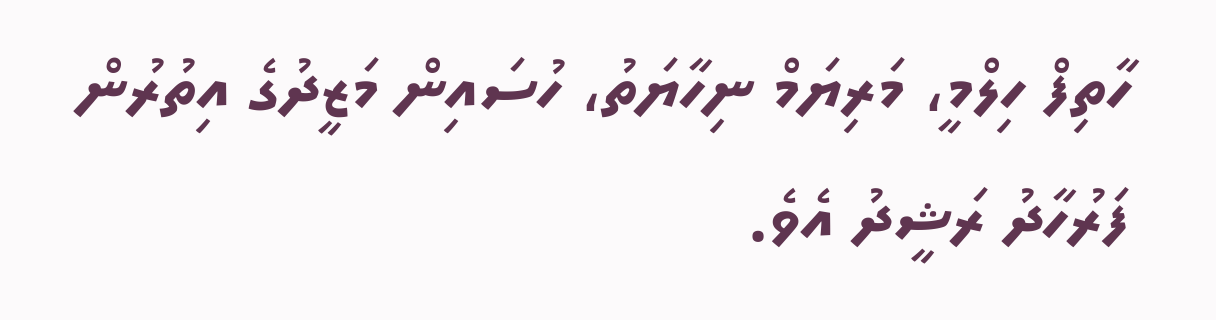ހާތިފް ހިލްމީ، މަރިޔަމް ނިހާޔަތު، ހުސައިން މަޒީދުގެ އިތުރުން ފަރުހާދު ރަޝީދު އެވެ.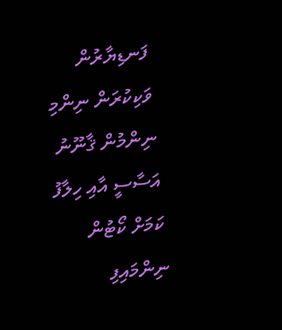ފަނޑިޔާރުން ވަކިކުރަން ނިންމި ނިންމުން ޤާނޫނު އަސާސީ އާއި ހިލާފު ކަމަށް ކޯޓުން ނިންމައިފި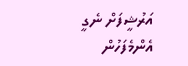އަރުޝީފަށް ނެގީ
އެންމެފަހުން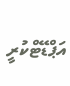އަޕްޑޭޓްކުރީ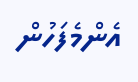އެންމެފަހުން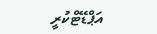އަޕްޑޭޓްކުރީ